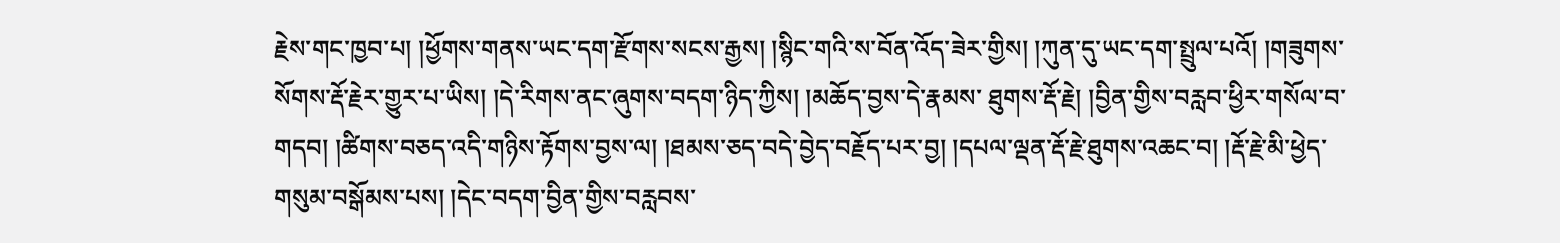རྗེས་གང་ཁྱབ་པ། །ཕྱོགས་གནས་ཡང་དག་རྫོགས་སངས་རྒྱས། །སྙིང་གའི་ས་བོན་འོད་ཟེར་གྱིས། །ཀུན་དུ་ཡང་དག་སྤྲུལ་པའོ། །གཟུགས་སོགས་རྡོ་རྗེར་གྱུར་པ་ཡིས། །དེ་རིགས་ནང་ཞུགས་བདག་ཉིད་ཀྱིས། །མཆོད་བྱས་དེ་རྣམས་ ཐུགས་རྡོ་རྗེ། །བྱིན་གྱིས་བརླབ་ཕྱིར་གསོལ་བ་གདབ། །ཚིགས་བཅད་འདི་གཉིས་རྟོགས་བྱས་ལ། །ཐམས་ཅད་བདེ་བྱེད་བརྗོད་པར་བྱ། །དཔལ་ལྡན་རྡོ་རྗེ་ཐུགས་འཆང་བ། །རྡོ་རྗེ་མི་ཕྱེད་གསུམ་བསྒོམས་པས། །དེང་བདག་བྱིན་གྱིས་བརླབས་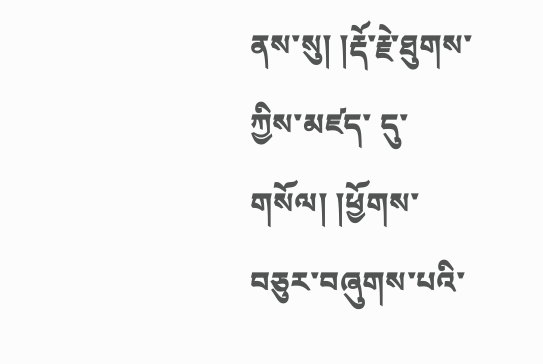ནས་སུ། །རྡོ་རྗེ་ཐུགས་ཀྱིས་མཛད་ དུ་གསོལ། །ཕྱོགས་བཅུར་བཞུགས་པའི་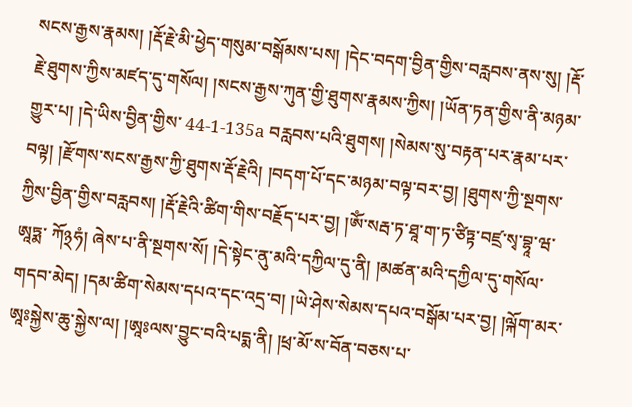སངས་རྒྱས་རྣམས། །རྡོ་རྗེ་མི་ཕྱེད་གསུམ་བསྒོམས་པས། །དེང་བདག་བྱིན་གྱིས་བརླབས་ནས་སུ། །རྡོ་རྗེ་ཐུགས་ཀྱིས་མཛད་དུ་གསོལ། །སངས་རྒྱས་ཀུན་གྱི་ཐུགས་རྣམས་ཀྱིས། །ཡོན་ཏན་གྱིས་ནི་མཉམ་གྱུར་པ། །དེ་ཡིས་བྱིན་གྱིས་ 44-1-135a བརླབས་པའི་ཐུགས། །སེམས་སུ་བརྟན་པར་རྣམ་པར་བལྟ། །རྫོགས་སངས་རྒྱས་ཀྱི་ཐུགས་རྡོ་རྗེའི། །བདག་པོ་དང་མཉམ་བལྟ་བར་བྱ། །ཐུགས་ཀྱི་སྔགས་ཀྱིས་བྱིན་གྱིས་བརླབས། །རྡོ་རྗེའི་ཚིག་གིས་བརྗོད་པར་བྱ། །ཨོཾ་སརྦ་ཏ་ཐཱ་ག་ཏ་ཙིཏྟ་བཛྲ་སྭ་བྷཱ་ཝ་ཨཱཏྨ་ ཀོ྅ཧཾ། ཞེས་པ་ནི་སྔགས་སོ། །དེ་སྟེང་ནུ་མའི་དཀྱིལ་དུ་ནི། །མཚན་མའི་དཀྱིལ་དུ་གསོལ་གདབ་མེད། །དམ་ཚིག་སེམས་དཔའ་དང་འདྲ་བ། །ཡེ་ཤེས་སེམས་དཔའ་བསྒོམ་པར་བྱ། །ལྐོག་མར་ཨཱཿསྐྱེས་ཆུ་སྐྱེས་ལ། །ཨཱཿལས་བྱུང་བའི་པདྨ་ནི། །ཕྲ་མོ་ས་བོན་བཅས་པ་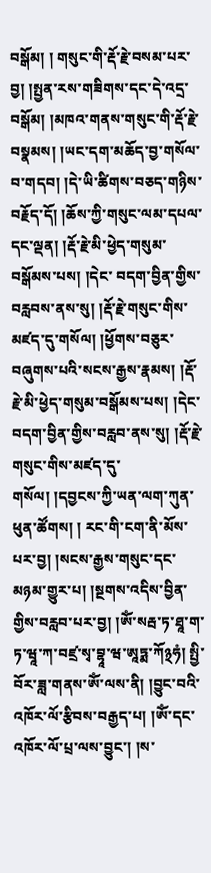བསྒོམ། ། གསུང་གི་རྡོ་རྗེ་བསམ་པར་བྱ། །སྤྱན་རས་གཟིགས་དང་དེ་འདྲ་བསྒོམ། །མཁའ་གནས་གསུང་གི་རྡོ་རྗེ་བསྣམས། །ཡང་དག་མཆོད་བྱ་གསོལ་བ་གདབ། །དེ་ཡི་ཚིགས་བཅད་གཉིས་བརྗོད་དོ། །ཆོས་ཀྱི་གསུང་ལམ་དཔལ་དང་ལྡན། །རྡོ་རྗེ་མི་ཕྱེད་གསུམ་བསྒོམས་པས། །དེང་ བདག་བྱིན་གྱིས་བརླབས་ནས་སུ། །རྡོ་རྗེ་གསུང་གིས་མཛད་དུ་གསོལ། །ཕྱོགས་བཅུར་བཞུགས་པའི་སངས་རྒྱས་རྣམས། །རྡོ་རྗེ་མི་ཕྱེད་གསུམ་བསྒོམས་པས། །དེང་བདག་བྱིན་གྱིས་བརླབ་ནས་སུ། །རྡོ་རྗེ་གསུང་གིས་མཛད་དུ་གསོལ། །དབྱངས་ཀྱི་ཡན་ལག་ཀུན་ཕུན་ཚོགས། ། རང་གི་ངག་ནི་མོས་པར་བྱ། །སངས་རྒྱས་གསུང་དང་མཉམ་གྱུར་པ། །སྔགས་འདིས་བྱིན་གྱིས་བརླབ་པར་བྱ། །ཨོཾ་སརྦ་ཏ་ཐཱ་ག་ཏ་ཝཱ་ཀ་བཛྲ་སྭ་བྷཱ་ཝ་ཨཱཏྨ་ཀོ྅ཧཾ། སྤྱི་བོར་ཟླ་གནས་ཨོཾ་ལས་ནི། །བྱུང་བའི་འཁོར་ལོ་རྩིབས་བརྒྱད་པ། །ཨོཾ་དང་འཁོར་ལོ་པྲ་ལས་བྱུང་། །ས་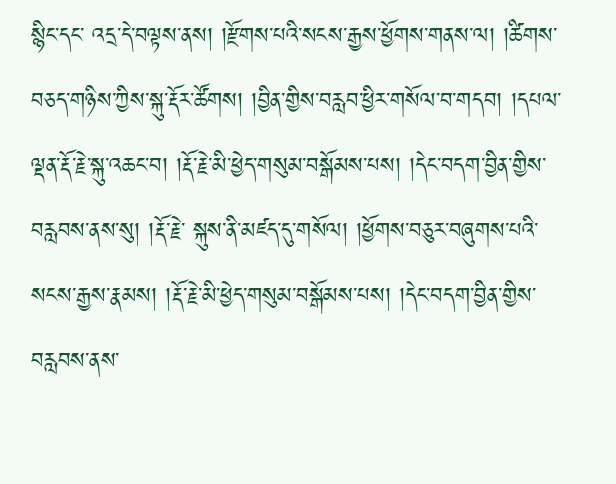སྙིང་དང་ འདྲ་དེ་བལྟས་ནས། །རྫོགས་པའི་སངས་རྒྱས་ཕྱོགས་གནས་ལ། །ཚིགས་བཅད་གཉིས་ཀྱིས་སྐུ་རྡོར་ཚོགས། །བྱིན་གྱིས་བརླབ་ཕྱིར་གསོལ་བ་གདབ། །དཔལ་ལྡན་རྡོ་རྗེ་སྐུ་འཆང་བ། །རྡོ་རྗེ་མི་ཕྱེད་གསུམ་བསྒོམས་པས། །དེང་བདག་བྱིན་གྱིས་བརླབས་ནས་སུ། །རྡོ་རྗེ་ སྐུས་ནི་མཛད་དུ་གསོལ། །ཕྱོགས་བཅུར་བཞུགས་པའི་སངས་རྒྱས་རྣམས། །རྡོ་རྗེ་མི་ཕྱེད་གསུམ་བསྒོམས་པས། །དེང་བདག་བྱིན་གྱིས་བརླབས་ནས་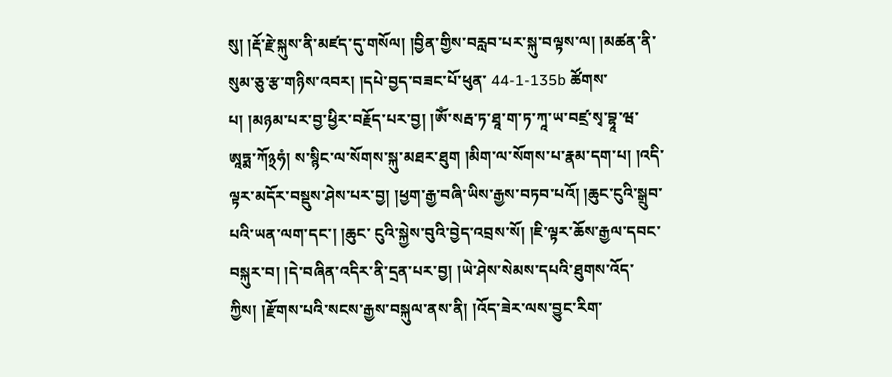སུ། །རྡོ་རྗེ་སྐུས་ནི་མཛད་དུ་གསོལ། །བྱིན་གྱིས་བརླབ་པར་སྐུ་བལྟས་ལ། །མཚན་ནི་སུམ་ཅུ་རྩ་གཉིས་འབར། །དཔེ་བྱད་བཟང་པོ་ཕུན་ 44-1-135b ཚོགས་པ། །མཉམ་པར་བྱ་ཕྱིར་བརྗོད་པར་བྱ། །ཨོཾ་སརྦ་ཏ་ཐཱ་ག་ཏ་ཀཱ་ཡ་བཛྲ་སྭ་བྷཱ་ཝ་ཨཱཏྨ་ཀོ྅ཧཾ། ས་སྙིང་ལ་སོགས་སྐུ་མཐར་ཐུག །མིག་ལ་སོགས་པ་རྣམ་དག་པ། །འདི་ལྟར་མདོར་བསྡུས་ཤེས་པར་བྱ། །ཕྱག་རྒྱ་བཞི་ཡིས་རྒྱས་བཏབ་པའོ། །ཆུང་ངུའི་སྒྲུབ་པའི་ཡན་ལག་དང་། །ཆུང་ ངུའི་སྐྱེས་བུའི་བྱེད་འབྲས་སོ། །ཇི་ལྟར་ཆོས་རྒྱལ་དབང་བསྐུར་བ། །དེ་བཞིན་འདིར་ནི་དྲན་པར་བྱ། །ཡེ་ཤེས་སེམས་དཔའི་ཐུགས་འོད་ཀྱིས། །རྫོགས་པའི་སངས་རྒྱས་བསྐུལ་ནས་ནི། །འོད་ཟེར་ལས་བྱུང་རིག་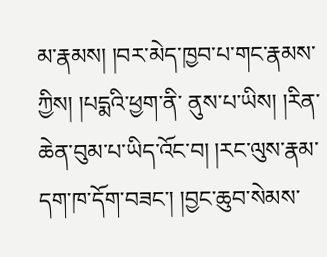མ་རྣམས། །བར་མེད་ཁྱབ་པ་གང་རྣམས་ཀྱིས། །པདྨའི་ཕྱག་ནི་ ནུས་པ་ཡིས། །རིན་ཆེན་བུམ་པ་ཡིད་འོང་བ། །རང་ལུས་རྣམ་དག་ཁ་དོག་བཟང་། །བྱང་ཆུབ་སེམས་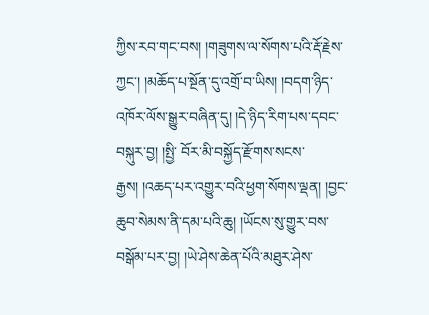ཀྱིས་རབ་གང་བས། །གཟུགས་ལ་སོགས་པའི་རྡོ་རྗེས་ཀྱང་། །མཆོད་པ་སྔོན་དུ་འགྲོ་བ་ཡིས། །བདག་ཉིད་འཁོར་ལོས་སྒྱུར་བཞིན་དུ། །དེ་ཉིད་རིག་པས་དབང་བསྐུར་བྱ། །སྤྱི་ བོར་མི་བསྐྱོད་རྫོགས་སངས་རྒྱས། །འཆད་པར་འགྱུར་བའི་ཕྱག་སོགས་ལྡན། །བྱང་ཆུབ་སེམས་ནི་དམ་པའི་ཆུ། །ཡོངས་སུ་གྱུར་བས་བསྒོམ་པར་བྱ། །ཡེ་ཤེས་ཆེན་པོའི་མཐུར་ཤེས་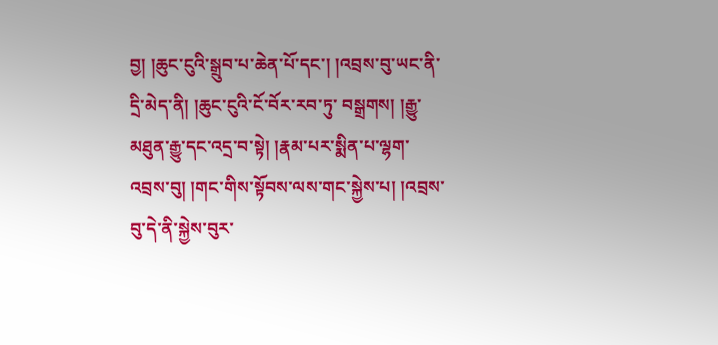བྱ། །ཆུང་ངུའི་སྒྲུབ་པ་ཆེན་པོ་དང་། །འབྲས་བུ་ཡང་ནི་དྲི་མེད་ནི། །ཆུང་ངུའི་ངོ་བོར་རབ་ཏུ་ བསྒྲགས། །རྒྱུ་མཐུན་རྒྱུ་དང་འདྲ་བ་སྟེ། །རྣམ་པར་སྨིན་པ་ལྷག་འབྲས་བུ། །གང་གིས་སྟོབས་ལས་གང་སྐྱེས་པ། །འབྲས་བུ་དེ་ནི་སྐྱེས་བུར་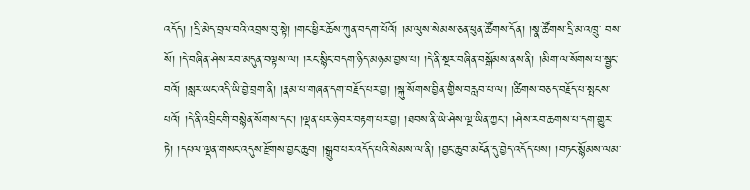འདོད། །དྲི་མེད་བྲལ་བའི་འབྲས་བུ་སྟེ། །གང་ཕྱིར་ཆོས་ཀུན་བདག་པོའོ། །མ་ལུས་སེམས་ཅན་ཕུན་ཚོགས་དོན། །སྣ་ཚོགས་དྲི་མ་འཁྲུ་ བས་སོ། །དེ་བཞིན་ཤེས་རབ་མདུན་བལྟས་ལ། །རང་སྙིང་བདག་ཉིད་མཉམ་བྱས་པ། །དེ་ནི་སྔར་བཞིན་བསྒོམས་ནས་ནི། །མིག་ལ་སོགས་པ་སྦྱང་བའོ། །སླར་ཡང་འདི་ཡི་བྱེ་བྲག་ནི། །རྣམ་པ་གཞན་དག་བརྗོད་པར་བྱ། །སྐུ་སོགས་བྱིན་གྱིས་བརླབ་པ་ལ། །ཚིགས་བཅད་བརྗོད་པ་སྤངས་ པའོ། །དེ་ནི་འབྲིང་གི་བསྙེན་སོགས་དང་། །ལྡན་པར་ཉེ་བར་བརྟག་པར་བྱ། །ཐབས་ནི་ཡེ་ཤེས་ལྔ་ཡིན་ཀྱང་། །ཤེས་རབ་ཆགས་པ་དག་གྱུར་ཏེ། །དཔལ་ལྡན་གསང་འདུས་རྫོགས་བྱང་ཆུབ། །སྒྲུབ་པར་འདོད་པའི་སེམས་ལ་ནི། །བྱང་ཆུབ་མངོན་དུ་བྱེད་འདོད་པས། །བཏང་སྙོམས་ལམ་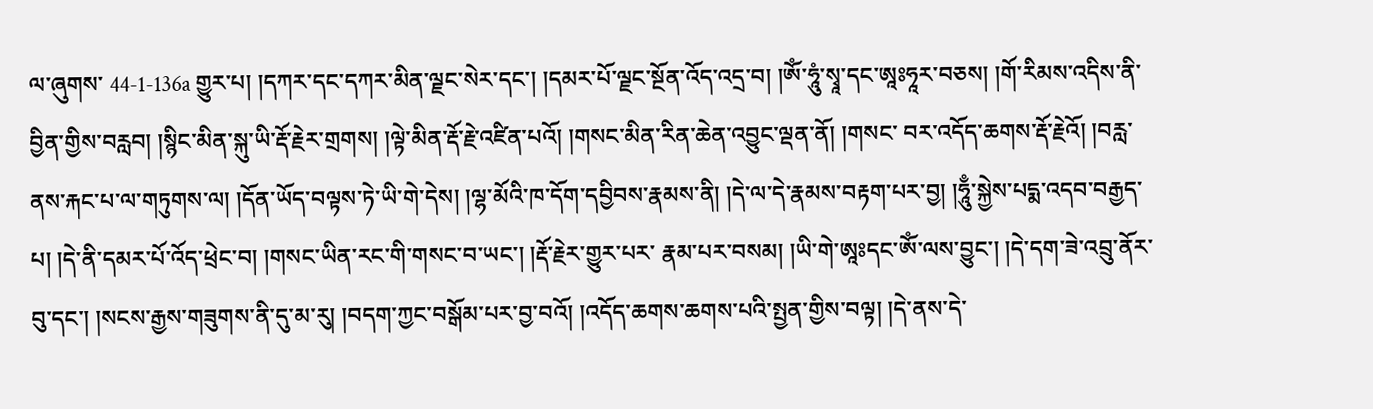ལ་ཞུགས་ 44-1-136a གྱུར་པ། །དཀར་དང་དཀར་མིན་ལྗང་སེར་དང་། །དམར་པོ་ལྗང་སྔོན་འོད་འདྲ་བ། །ཨོཾ་ཧཱུཾ་སྭཱ་དང་ཨཱཿཧཱར་བཅས། །གོ་རིམས་འདིས་ནི་བྱིན་གྱིས་བརླབ། །སྙིང་མིན་སྐུ་ཡི་རྡོ་རྗེར་གྲགས། །ལྟེ་མིན་རྡོ་རྗེ་འཛིན་པའོ། །གསང་མིན་རིན་ཆེན་འབྱུང་ལྡན་ནོ། །གསང་ བར་འདོད་ཆགས་རྡོ་རྗེའོ། །བརླ་ནས་རྐང་པ་ལ་གཏུགས་ལ། །དོན་ཡོད་བལྟས་ཏེ་ཡི་གེ་དེས། །ལྷ་མོའི་ཁ་དོག་དབྱིབས་རྣམས་ནི། །དེ་ལ་དེ་རྣམས་བརྟག་པར་བྱ། །ཧཱུྃ་སྐྱེས་པདྨ་འདབ་བརྒྱད་པ། །དེ་ནི་དམར་པོ་འོད་ཕྲེང་བ། །གསང་ཡིན་རང་གི་གསང་བ་ཡང་། །རྡོ་རྗེར་གྱུར་པར་ རྣམ་པར་བསམ། །ཡི་གེ་ཨཱཿདང་ཨོཾ་ལས་བྱུང་། །དེ་དག་ཟེ་འབྲུ་ནོར་བུ་དང་། །སངས་རྒྱས་གཟུགས་ནི་དུ་མ་རུ། །བདག་ཀྱང་བསྒོམ་པར་བྱ་བའོ། །འདོད་ཆགས་ཆགས་པའི་སྤྱན་གྱིས་བལྟ། །དེ་ནས་དེ་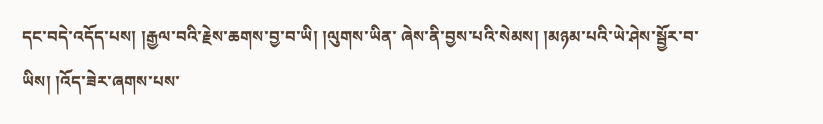དང་བདེ་འདོད་པས། །རྒྱལ་བའི་རྗེས་ཆགས་བྱ་བ་ཡི། །ལུགས་ཡིན་ ཞེས་ནི་བྱས་པའི་སེམས། །མཉམ་པའི་ཡེ་ཤེས་སྦྱོར་བ་ཡིས། །འོད་ཟེར་ཞགས་པས་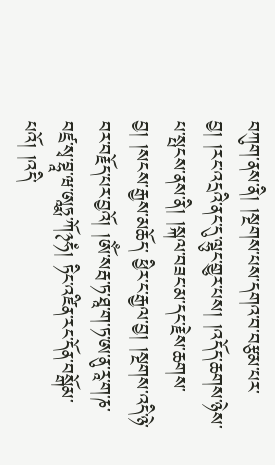བཀུག་ནས་ནི། །སྔགས་པས་དགའ་བ་བརྩམ་པར་བྱ། །རང་འདྲའི་ནང་དུ་ལྷུང་གྱུར་པས། །འདོད་ཆགས་ཉེས་པ་སྤངས་ནས་ནི། །སྐལ་བཟང་མ་དང་རྗེས་ཆགས་བྱ། །སངས་རྒྱས་མཆོད་ ཕྱིར་ང་རྒྱལ་བྱ། །སྔགས་འདི་ཉེ་བར་བརྗོད་པར་བྱའོ། །ཨོཾ་སརྦ་ཏ་ཐཱ་ག་ཏ་ཨ་ནུ་རཱ་ག་ཎ་བཛྲ་སྭ་བྷཱ་ཝ་ཨཱཏྨ་ཀོ྅ཧཾ། ཏིང་འཛིན་རང་དོན་བསྒོམ་པའོ། །འདི་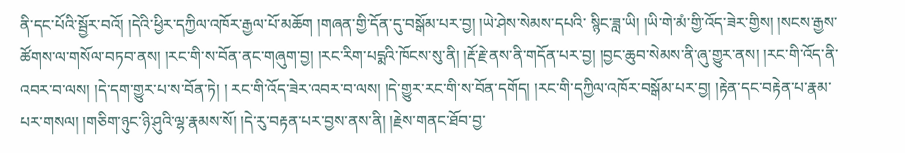ནི་དང་པོའི་སྦྱོར་བའོ། །དེའི་ཕྱིར་དཀྱིལ་འཁོར་རྒྱལ་པོ་མཆོག །གཞན་གྱི་དོན་དུ་བསྒོམ་པར་བྱ། །ཡེ་ཤེས་སེམས་དཔའི་ སྙིང་ཟླ་ཡི། །ཡི་གེ་མཾ་གྱི་འོད་ཟེར་གྱིས། །སངས་རྒྱས་ཚོགས་ལ་གསོལ་བཏབ་ནས། །རང་གི་ས་བོན་ནང་གཞུག་བྱ། །རང་རིག་པདྨའི་ཁོངས་སུ་ནི། །རྡོ་རྗེ་ནས་ནི་གདོན་པར་བྱ། །བྱང་ཆུབ་སེམས་ནི་ཞུ་གྱུར་ནས། །རང་གི་འོད་ནི་འབར་བ་ལས། །དེ་དག་གྱུར་པ་ས་བོན་ཏེ། ། རང་གི་འོད་ཟེར་འབར་བ་ལས། །དེ་གྱུར་རང་གི་ས་བོན་དགོད། །རང་གི་དཀྱིལ་འཁོར་བསྒོམ་པར་བྱ། །རྟེན་དང་བརྟེན་པ་རྣམ་པར་གསལ། །གཅིག་ཉུང་ཉི་ཤུའི་ལྷ་རྣམས་སོ། །དེ་རུ་བརྟན་པར་བྱས་ནས་ནི། །རྗེས་གནང་ཐོབ་བྱ་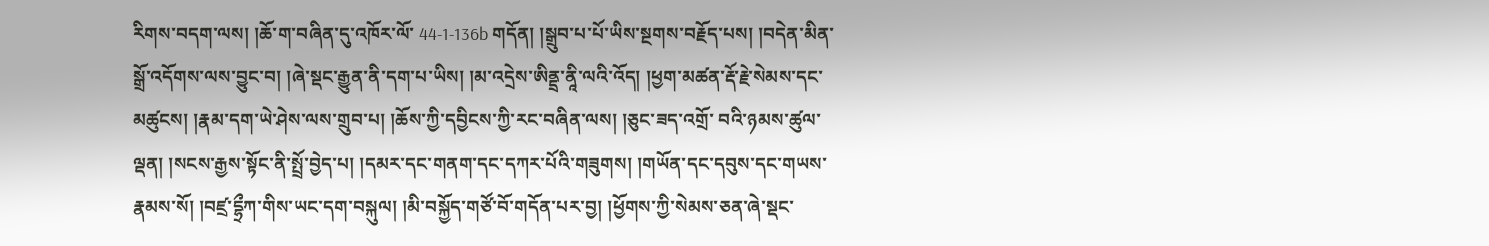རིགས་བདག་ལས། །ཆོ་ག་བཞིན་དུ་འཁོར་ལོ་ 44-1-136b གདོན། །སྒྲུབ་པ་པོ་ཡིས་སྔགས་བརྗོད་པས། །བདེན་མིན་སྒྲོ་འདོགས་ལས་བྱུང་བ། །ཞེ་སྡང་རྒྱུན་ནི་དག་པ་ཡིས། །མ་འདྲེས་ཨིནྡྲ་ནཱི་ལའི་འོད། །ཕྱག་མཚན་རྡོ་རྗེ་སེམས་དང་མཚུངས། །རྣམ་དག་ཡེ་ཤེས་ལས་གྲུབ་པ། །ཆོས་ཀྱི་དབྱིངས་ཀྱི་རང་བཞིན་ལས། །ཅུང་ཟད་འགྲོ་ བའི་ཉམས་ཚུལ་ལྡན། །སངས་རྒྱས་སྟོང་ནི་སྤྲོ་བྱེད་པ། །དམར་དང་གནག་དང་དཀར་པོའི་གཟུགས། །གཡོན་དང་དབུས་དང་གཡས་རྣམས་སོ། །བཛྲ་དྷྲྀཀ་གིས་ཡང་དག་བསྐུལ། །མི་བསྐྱོད་གཙོ་བོ་གདོན་པར་བྱ། །ཕྱོགས་ཀྱི་སེམས་ཅན་ཞེ་སྡང་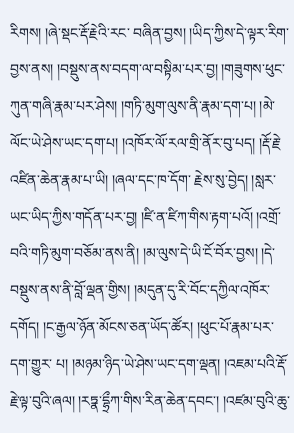རིགས། །ཞེ་སྡང་རྡོ་རྗེའི་རང་ བཞིན་བྱས། །ཡིད་ཀྱིས་དེ་ལྟར་རིག་བྱས་ནས། །བསྡུས་ནས་བདག་ལ་བསྟིམ་པར་བྱ། །གཟུགས་ཕུང་ཀུན་གཞི་རྣམ་པར་ཤེས། །གཏི་མུག་ལུས་ནི་རྣམ་དག་པ། །མེ་ལོང་ཡེ་ཤེས་ཡང་དག་པ། །འཁོར་ལོ་རལ་གྲི་ནོར་བུ་པད། །རྡོ་རྗེ་འཛིན་ཆེན་རྣམ་པ་ཡི། །ཞལ་དང་ཁ་དོག་ རྗེས་སུ་བྱེད། །སླར་ཡང་ཡིད་ཀྱིས་གདོན་པར་བྱ། །ཛི་ན་ཛིཀ་གིས་རྟག་པའོ། །འགྲོ་བའི་གཏི་མུག་བཅོམ་ནས་ནི། །མ་ལུས་དེ་ཡི་ངོ་བོར་བྱས། །དེ་བསྡུས་ནས་ནི་བློ་ལྡན་གྱིས། །མདུན་དུ་རི་བོང་དཀྱིལ་འཁོར་དགོད། །ང་རྒྱལ་ཉོན་མོངས་ཅན་ཡོད་ཚོར། །ཕུང་པོ་རྣམ་པར་དག་གྱུར་ པ། །མཉམ་ཉིད་ཡེ་ཤེས་ཡང་དག་ལྡན། །འཇམ་པའི་རྡོ་རྗེ་ལྟ་བུའི་ཞལ། །རཏྣ་དྷྲྀཀ་གིས་རིན་ཆེན་དབང་། །འཛམ་བུའི་ཆུ་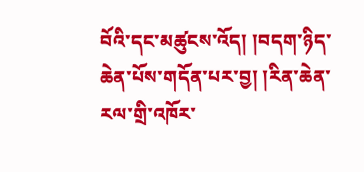བོའི་དང་མཚུངས་འོད། །བདག་ཉིད་ཆེན་པོས་གདོན་པར་བྱ། །རིན་ཆེན་རལ་གྲི་འཁོར་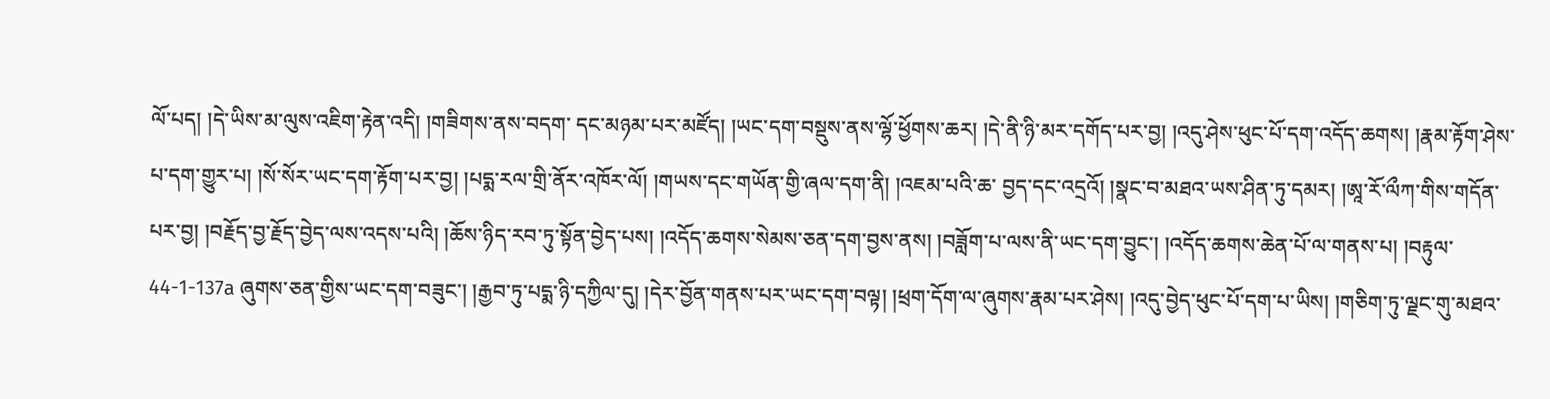ལོ་པད། །དེ་ཡིས་མ་ལུས་འཇིག་རྟེན་འདི། །གཟིགས་ནས་བདག་ དང་མཉམ་པར་མཛོད། །ཡང་དག་བསྡུས་ནས་ལྷོ་ཕྱོགས་ཆར། །དེ་ནི་ཉི་མར་དགོད་པར་བྱ། །འདུ་ཤེས་ཕུང་པོ་དག་འདོད་ཆགས། །རྣམ་རྟོག་ཤེས་པ་དག་གྱུར་པ། །སོ་སོར་ཡང་དག་རྟོག་པར་བྱ། །པདྨ་རལ་གྲི་ནོར་འཁོར་ལོ། །གཡས་དང་གཡོན་གྱི་ཞལ་དག་ནི། །འཇམ་པའི་ཆ་ བྱད་དང་འདྲའོ། །སྣང་བ་མཐའ་ཡས་ཤིན་ཏུ་དམར། །ཨཱ་རོ་ལྀཀ་གིས་གདོན་པར་བྱ། །བརྗོད་བྱ་རྗོད་བྱེད་ལས་འདས་པའི། །ཆོས་ཉིད་རབ་ཏུ་སྟོན་བྱེད་པས། །འདོད་ཆགས་སེམས་ཅན་དག་བྱས་ནས། །བཟློག་པ་ལས་ནི་ཡང་དག་བྱུང་། །འདོད་ཆགས་ཆེན་པོ་ལ་གནས་པ། །བརྟུལ་ 44-1-137a ཞུགས་ཅན་གྱིས་ཡང་དག་བཟུང་། །རྒྱབ་ཏུ་པདྨ་ཉི་དཀྱིལ་དུ། །དེར་བྱོན་གནས་པར་ཡང་དག་བལྟ། །ཕྲག་དོག་ལ་ཞུགས་རྣམ་པར་ཤེས། །འདུ་བྱེད་ཕུང་པོ་དག་པ་ཡིས། །གཅིག་ཏུ་ལྗང་གུ་མཐའ་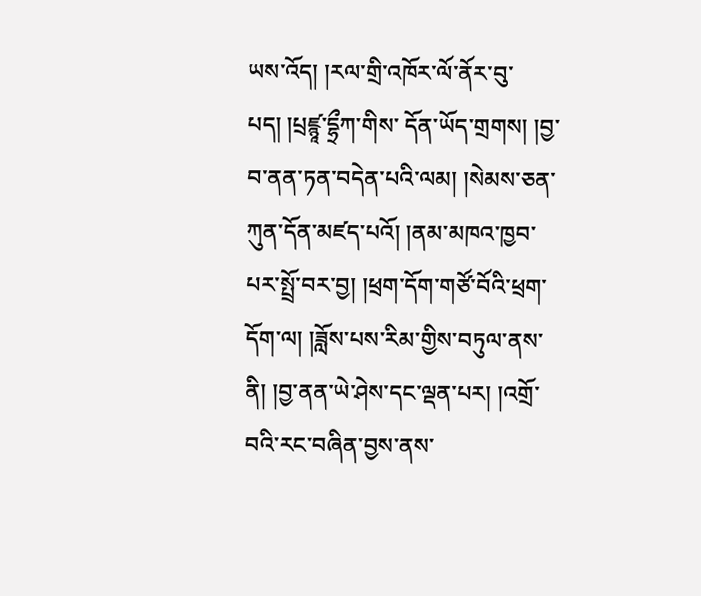ཡས་འོད། །རལ་གྲི་འཁོར་ལོ་ནོར་བུ་པད། །པྲཛྙཱ་དྷྲྀཀ་གིས་ དོན་ཡོད་གྲགས། །བྱ་བ་ནན་ཏན་བདེན་པའི་ལམ། །སེམས་ཅན་ཀུན་དོན་མཛད་པའོ། །ནམ་མཁའ་ཁྱབ་པར་སྤྲོ་བར་བྱ། །ཕྲག་དོག་གཙོ་བོའི་ཕྲག་དོག་ལ། །ཟློས་པས་རིམ་གྱིས་བཏུལ་ནས་ནི། །བྱ་ནན་ཡེ་ཤེས་དང་ལྡན་པར། །འགྲོ་བའི་རང་བཞིན་བྱས་ནས་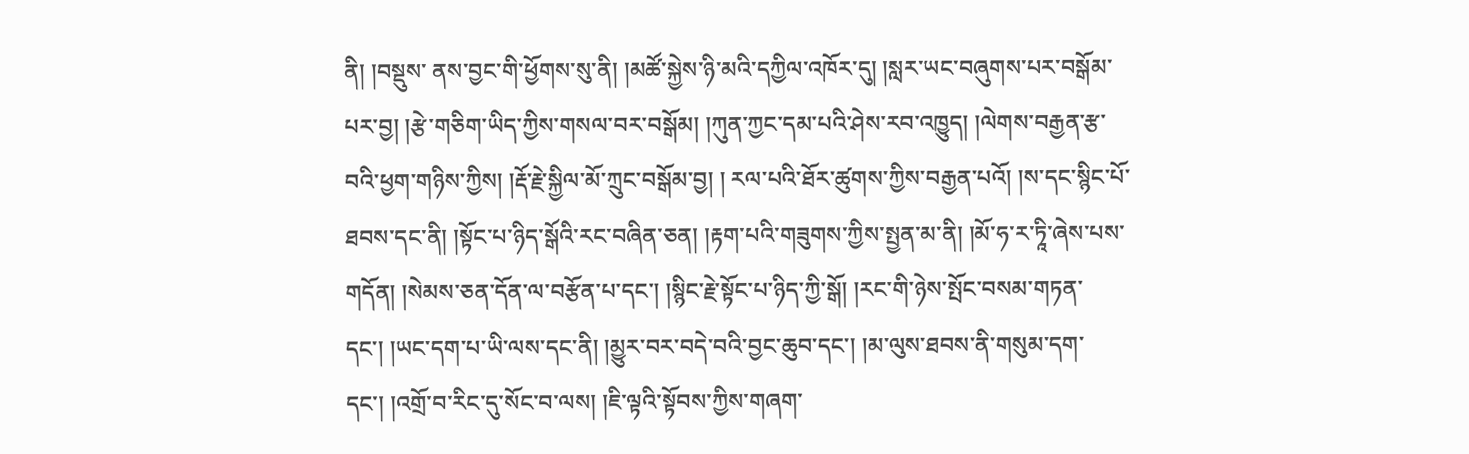ནི། །བསྡུས་ ནས་བྱང་གི་ཕྱོགས་སུ་ནི། །མཚོ་སྐྱེས་ཉི་མའི་དཀྱིལ་འཁོར་དུ། །སླར་ཡང་བཞུགས་པར་བསྒོམ་པར་བྱ། །རྩེ་གཅིག་ཡིད་ཀྱིས་གསལ་བར་བསྒོམ། །ཀུན་ཀྱང་དམ་པའི་ཤེས་རབ་འཁྱུད། །ལེགས་བརྒྱན་རྩ་བའི་ཕྱག་གཉིས་ཀྱིས། །རྡོ་རྗེ་སྐྱིལ་མོ་ཀྲུང་བསྒོམ་བྱ། ། རལ་པའི་ཐོར་ཚུགས་ཀྱིས་བརྒྱན་པའོ། །ས་དང་སྙིང་པོ་ཐབས་དང་ནི། །སྟོང་པ་ཉིད་སྒོའི་རང་བཞིན་ཅན། །རྟག་པའི་གཟུགས་ཀྱིས་སྤྱན་མ་ནི། །མོ་ཧ་ར་ཏཱི་ཞེས་པས་གདོན། །སེམས་ཅན་དོན་ལ་བརྩོན་པ་དང་། །སྙིང་རྗེ་སྟོང་པ་ཉིད་ཀྱི་སྒོ། །རང་གི་ཉེས་སྤོང་བསམ་གཏན་ དང་། །ཡང་དག་པ་ཡི་ལས་དང་ནི། །མྱུར་བར་བདེ་བའི་བྱང་ཆུབ་དང་། །མ་ལུས་ཐབས་ནི་གསུམ་དག་དང་། །འགྲོ་བ་རིང་དུ་སོང་བ་ལས། །ཇི་ལྟའི་སྟོབས་ཀྱིས་གཞག་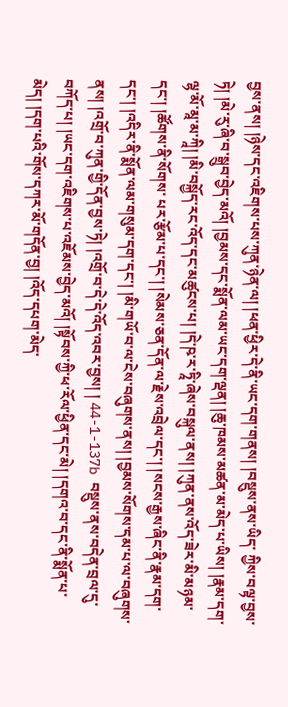བྱས་ནས། །ཉེས་དང་འཇིགས་པས་ཀུན་ཉེན་ལ། །ཕན་ཕྱིར་དེ་ནི་ཡང་དག་གནས། །བསྡུས་ནས་ཡིད་ ཀྱིས་བལྟ་བྱས་ཏེ། །མེ་རུ་ཞི་བ་སྒྲུབ་བྱེད་མའོ། །བྱམས་དང་སྨོན་ལམ་ཡང་དག་ལྡན། །ཆུ་ཁམས་མཚན་མ་མེད་པ་ཡིས། །རྣམ་དག་ལྷ་མོ་མཱ་མ་ཀཱི། །མི་བསྐྱོད་རང་འོད་དང་མཚུངས་པ། །དེ་ཥ་ར་ཏཱི་ཞེས་བསྐུལ་ནས། །ཀུན་ནས་འོད་ཟེར་མི་མཉམ་དང་། །ཚོགས་ནི་སོགས་ པར་རྩོམ་པ་དང་། །སེམས་ཅན་དོན་ལ་རྗེས་འབྲེལ་དང་། །སངས་རྒྱས་ཞིང་ནི་རྣམ་དག་དང་། །འདིར་ནི་སྨོན་ལམ་གསུམ་དག་དང་། །མི་གཡོ་བ་ལ་ངེས་བཞུགས་ནས། །བྱམས་སོགས་དམ་པ་ལ་བཞུགས་ནས། །འགྲོ་བ་ཀུན་གྱི་དོན་བྱས་ཏེ། །འགྲོ་བ་དེ་དེ་འོད་འབར་བྱས། ། 44-1-137b བསྡུས་ནས་བདེན་བྲལ་དུ་བཀོད་པ། །ཡང་དག་འཇིགས་པ་འཇོམས་བྱེད་མའོ། །སྟོབས་ཀྱི་ཕ་རོལ་ཕྱིན་དང་མེ། །དགའ་བ་དང་ནི་སྨོན་པ་མེད། །དག་པའི་གོས་དཀར་མོ་གདོན་བྱ། །འོད་དཔག་མེད་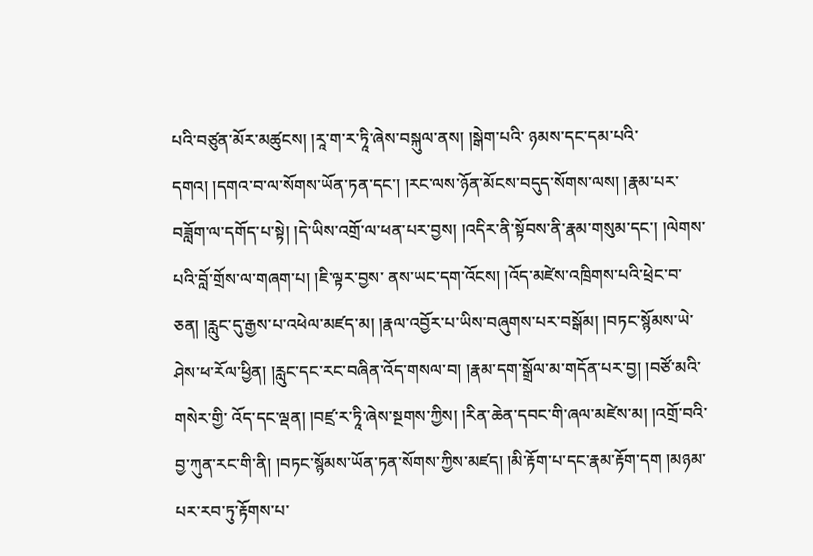པའི་བཙུན་མོར་མཚུངས། །རཱ་ག་ར་ཏཱི་ཞེས་བསྐུལ་ནས། །སྒེག་པའི་ ཉམས་དང་དམ་པའི་དགའ། །དགའ་བ་ལ་སོགས་ཡོན་ཏན་དང་། །རང་ལས་ཉོན་མོངས་བདུད་སོགས་ལས། །རྣམ་པར་བཟློག་ལ་དགོད་པ་སྟེ། །དེ་ཡིས་འགྲོ་ལ་ཕན་པར་བྱས། །འདིར་ནི་སྟོབས་ནི་རྣམ་གསུམ་དང་། །ལེགས་པའི་བློ་གྲོས་ལ་གཞག་པ། །ཇི་ལྟར་བྱས་ ནས་ཡང་དག་འོངས། །འོད་མཛེས་འཁྲིགས་པའི་ཕྲེང་བ་ཅན། །རླུང་དུ་རྒྱས་པ་འཕེལ་མཛད་མ། །རྣལ་འབྱོར་པ་ཡིས་བཞུགས་པར་བསྒོམ། །བཏང་སྙོམས་ཡེ་ཤེས་ཕ་རོལ་ཕྱིན། །རླུང་དང་རང་བཞིན་འོད་གསལ་བ། །རྣམ་དག་སྒྲོལ་མ་གདོན་པར་བྱ། །བཙོ་མའི་གསེར་གྱི་ འོད་དང་ལྡན། །བཛྲ་ར་ཏཱི་ཞེས་སྔགས་ཀྱིས། །རིན་ཆེན་དབང་གི་ཞལ་མཛེས་མ། །འགྲོ་བའི་བྱ་ཀུན་རང་གི་ནི། །བཏང་སྙོམས་ཡོན་ཏན་སོགས་ཀྱིས་མཛད། །མི་རྟོག་པ་དང་རྣམ་རྟོག་དག །མཉམ་པར་རབ་ཏུ་རྟོགས་པ་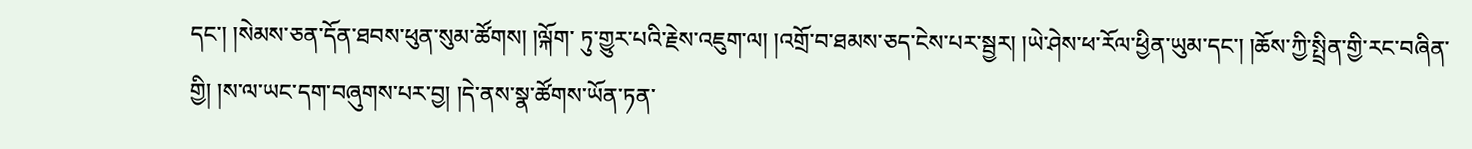དང་། །སེམས་ཅན་དོན་ཐབས་ཕུན་སུམ་ཚོགས། །ལྐོག་ ཏུ་གྱུར་པའི་རྗེས་འཇུག་ལ། །འགྲོ་བ་ཐམས་ཅད་ངེས་པར་སྦྱར། །ཡེ་ཤེས་ཕ་རོལ་ཕྱིན་ཡུམ་དང་། །ཆོས་ཀྱི་སྤྲིན་གྱི་རང་བཞིན་གྱི། །ས་ལ་ཡང་དག་བཞུགས་པར་བྱ། །དེ་ནས་སྣ་ཚོགས་ཡོན་ཏན་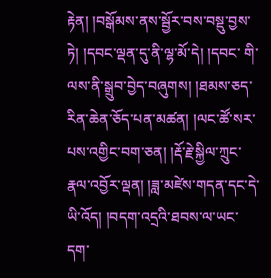རྟེན། །བསྒོམས་ནས་སྦྱོར་བས་བསྡུ་བྱས་ཏེ། །དབང་ལྡན་དུ་ནི་ལྷ་མོ་དེ། །དབང་ གི་ལས་ནི་སྒྲུབ་བྱེད་བཞུགས། །ཐམས་ཅད་རིན་ཆེན་ཅོད་པན་མཚན། །ལང་ཚོ་སར་པས་འགྱིང་བག་ཅན། །རྡོ་རྗེ་སྐྱིལ་ཀྲུང་རྣལ་འབྱོར་ལྡན། །ཟླ་མཛེས་གདན་དང་དེ་ཡི་འོད། །བདག་འདྲའི་ཐབས་ལ་ཡང་དག་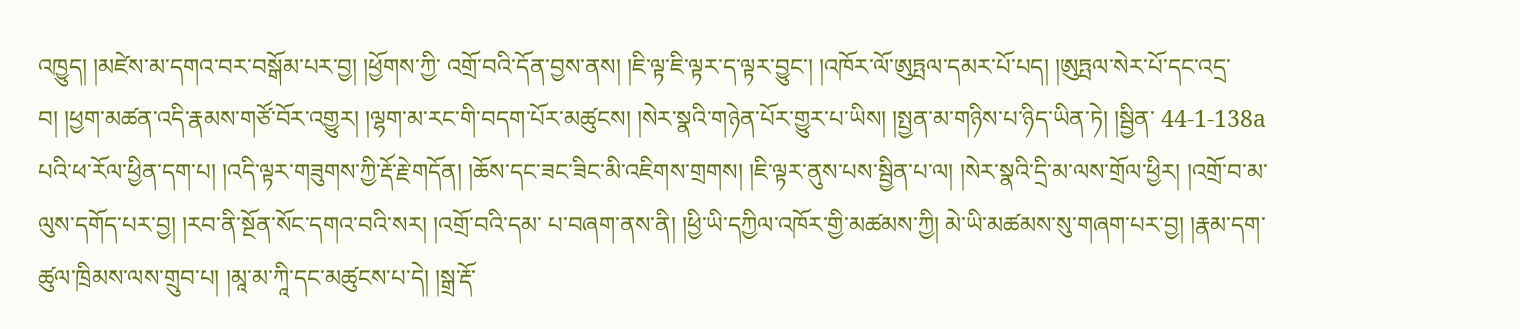འཁྱུད། །མཛེས་མ་དགའ་བར་བསྒོམ་པར་བྱ། །ཕྱོགས་ཀྱི་ འགྲོ་བའི་དོན་བྱས་ནས། །ཇི་ལྟ་ཇི་ལྟར་ད་ལྟར་བྱུང་། །འཁོར་ལོ་ཨུཏྤལ་དམར་པོ་པད། །ཨུཏྤལ་སེར་པོ་དང་འདྲ་བ། །ཕྱག་མཚན་འདི་རྣམས་གཙོ་བོར་འགྱུར། །ལྷག་མ་རང་གི་བདག་པོར་མཚུངས། །སེར་སྣའི་གཉེན་པོར་གྱུར་པ་ཡིས། །སྤྱན་མ་གཉིས་པ་ཉིད་ཡིན་ཏེ། །སྦྱིན་ 44-1-138a པའི་ཕ་རོལ་ཕྱིན་དག་པ། །འདི་ལྟར་གཟུགས་ཀྱི་རྡོ་རྗེ་གདོན། །ཆོས་དང་ཟང་ཟིང་མི་འཇིགས་གྲགས། །ཇི་ལྟར་ནུས་པས་སྦྱིན་པ་ལ། །སེར་སྣའི་དྲི་མ་ལས་གྲོལ་ཕྱིར། །འགྲོ་བ་མ་ལུས་དགོད་པར་བྱ། །རབ་ནི་སྔོན་སོང་དགའ་བའི་སར། །འགྲོ་བའི་དམ་ པ་བཞག་ནས་ནི། །ཕྱི་ཡི་དཀྱིལ་འཁོར་གྱི་མཚམས་ཀྱི། མེ་ཡི་མཚམས་སུ་གཞག་པར་བྱ། །རྣམ་དག་ཚུལ་ཁྲིམས་ལས་གྲུབ་པ། །མཱ་མ་ཀཱི་དང་མཚུངས་པ་དེ། །སྒྲ་རྡོ་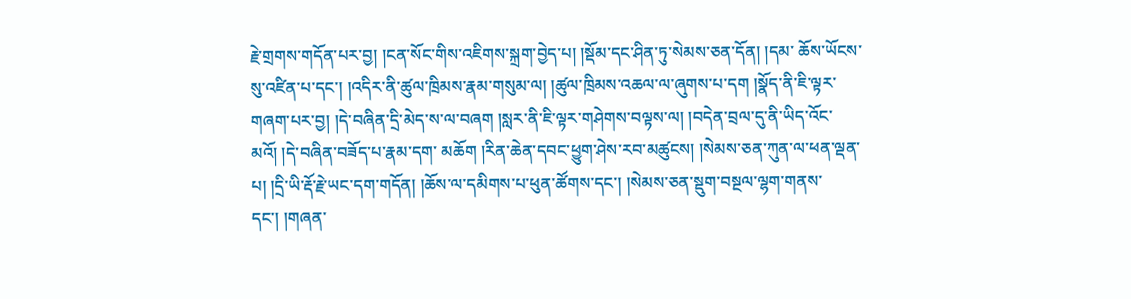རྗེ་གྲགས་གདོན་པར་བྱ། །ངན་སོང་གིས་འཇིགས་སྐྲག་བྱེད་པ། །སྡོམ་དང་ཤིན་ཏུ་སེམས་ཅན་དོན། །དམ་ ཆོས་ཡོངས་སུ་འཛིན་པ་དང་། །འདིར་ནི་ཚུལ་ཁྲིམས་རྣམ་གསུམ་ལ། །ཚུལ་ཁྲིམས་འཆལ་ལ་ཞུགས་པ་དག །སྣོད་ནི་ཇི་ལྟར་གཞག་པར་བྱ། །དེ་བཞིན་དྲི་མེད་ས་ལ་བཞག །སླར་ནི་ཇི་ལྟར་གཤེགས་བལྟས་ལ། །བདེན་བྲལ་དུ་ནི་ཡིད་འོང་མའོ། །དེ་བཞིན་བཟོད་པ་རྣམ་དག་ མཆོག །རིན་ཆེན་དབང་ཕྱུག་ཤེས་རབ་མཚུངས། །སེམས་ཅན་ཀུན་ལ་ཕན་ལྡན་པ། །དྲི་ཡི་རྡོ་རྗེ་ཡང་དག་གདོན། །ཆོས་ལ་དམིགས་པ་ཕུན་ཚོགས་དང་། །སེམས་ཅན་སྡུག་བསྔལ་ལྷག་གནས་དང་། །གཞན་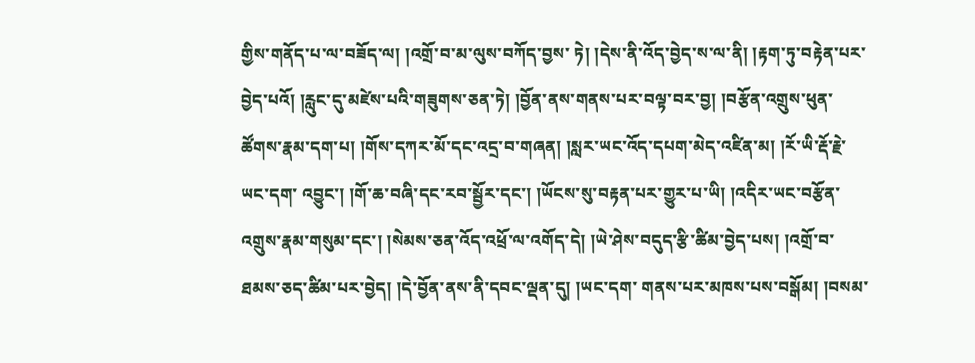གྱིས་གནོད་པ་ལ་བཟོད་ལ། །འགྲོ་བ་མ་ལུས་བཀོད་བྱས་ ཏེ། །དེས་ནི་འོད་བྱེད་ས་ལ་ནི། །རྟག་ཏུ་བརྟེན་པར་བྱེད་པའོ། །རླུང་དུ་མཛེས་པའི་གཟུགས་ཅན་ཏེ། །བྱོན་ནས་གནས་པར་བལྟ་བར་བྱ། །བརྩོན་འགྲུས་ཕུན་ཚོགས་རྣམ་དག་པ། །གོས་དཀར་མོ་དང་འདྲ་བ་གཞན། །སླར་ཡང་འོད་དཔག་མེད་འཛིན་མ། །རོ་ཡི་རྡོ་རྗེ་ཡང་དག་ འབྱུང་། །གོ་ཆ་བཞི་དང་རབ་སྦྱོར་དང་། །ཡོངས་སུ་བརྟན་པར་གྱུར་པ་ཡི། །འདིར་ཡང་བརྩོན་འགྲུས་རྣམ་གསུམ་དང་། །སེམས་ཅན་འོད་འཕྲོ་ལ་འགོད་དེ། །ཡེ་ཤེས་བདུད་རྩི་ཚིམ་བྱེད་པས། །འགྲོ་བ་ཐམས་ཅད་ཚིམ་པར་བྱེད། །དེ་བྱོན་ནས་ནི་དབང་ལྡན་དུ། །ཡང་དག་ གནས་པར་མཁས་པས་བསྒོམ། །བསམ་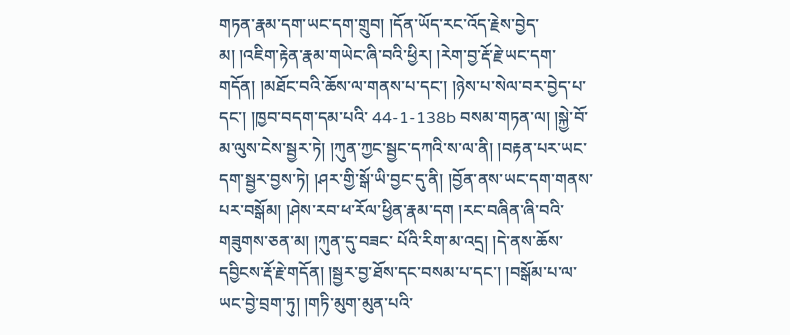གཏན་རྣམ་དག་ཡང་དག་གྲུབ། །དོན་ཡོད་རང་འོད་རྗེས་བྱེད་མ། །འཇིག་རྟེན་རྣམ་གཡེང་ཞི་བའི་ཕྱིར། །རེག་བྱ་རྡོ་རྗེ་ཡང་དག་གདོན། །མཐོང་བའི་ཆོས་ལ་གནས་པ་དང་། །ཉེས་པ་སེལ་བར་བྱེད་པ་དང་། །ཁྱབ་བདག་དམ་པའི་ 44-1-138b བསམ་གཏན་ལ། །སྐྱེ་བོ་མ་ལུས་ངེས་སྦྱར་ཏེ། །ཀུན་ཀྱང་སྦྱང་དཀའི་ས་ལ་ནི། །བརྟན་པར་ཡང་དག་སྦྱར་བྱས་ཏེ། །ཤར་གྱི་སྒོ་ཡི་བྱང་དུ་ནི། །བྱོན་ནས་ཡང་དག་གནས་པར་བསྒོམ། །ཤེས་རབ་ཕ་རོལ་ཕྱིན་རྣམ་དག །རང་བཞིན་ཞི་བའི་གཟུགས་ཅན་མ། །ཀུན་དུ་བཟང་ པོའི་རིག་མ་འདྲ། །དེ་ནས་ཆོས་དབྱིངས་རྡོ་རྗེ་གདོན། །སྦྱར་བྱ་ཐོས་དང་བསམ་པ་དང་། །བསྒོམ་པ་ལ་ཡང་བྱེ་བྲག་ཏུ། །གཏི་མུག་མུན་པའི་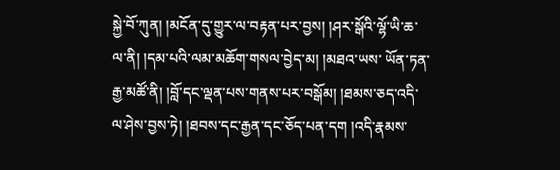སྐྱེ་བོ་ཀུན། །མངོན་དུ་གྱུར་ལ་བརྟན་པར་བྱས། །ཤར་སྒོའི་ལྷོ་ཡི་ཆ་ལ་ནི། །དམ་པའི་ལམ་མཆོག་གསལ་བྱེད་མ། །མཐའ་ཡས་ ཡོན་ཏན་རྒྱ་མཚོ་ནི། །བློ་དང་ལྡན་པས་གནས་པར་བསྒོམ། །ཐམས་ཅད་འདི་ལ་ཤེས་བྱས་ཏེ། །ཐབས་དང་རྒྱན་དང་ཅོད་པན་དག །འདི་རྣམས་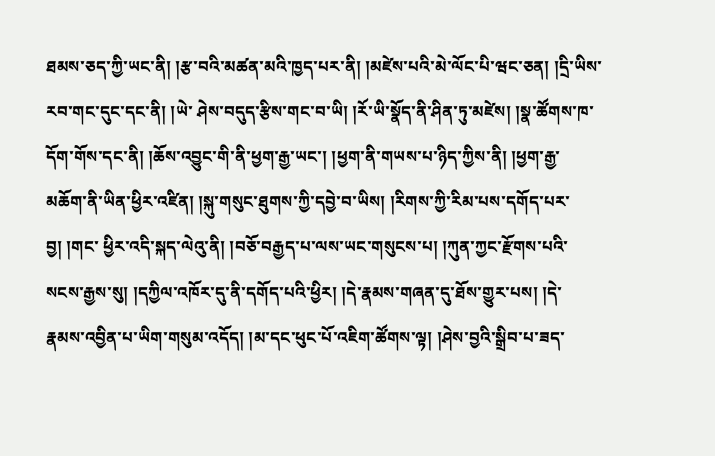ཐམས་ཅད་ཀྱི་ཡང་ནི། །རྩ་བའི་མཚན་མའི་ཁྱད་པར་ནི། །མཛེས་པའི་མེ་ལོང་པི་ཝང་ཅན། །དྲི་ཡིས་རབ་གང་དུང་དང་ནི། །ཡེ་ ཤེས་བདུད་རྩིས་གང་བ་ཡི། །རོ་ཡི་སྣོད་ནི་ཤིན་ཏུ་མཛེས། །སྣ་ཚོགས་ཁ་དོག་གོས་དང་ནི། །ཆོས་འབྱུང་གི་ནི་ཕྱག་རྒྱ་ཡང་། །ཕྱག་ནི་གཡས་པ་ཉིད་ཀྱིས་ནི། །ཕྱག་རྒྱ་མཆོག་ནི་ཡིན་ཕྱིར་འཛིན། །སྐུ་གསུང་ཐུགས་ཀྱི་དབྱེ་བ་ཡིས། །རིགས་ཀྱི་རིམ་པས་དགོད་པར་བྱ། །གང་ ཕྱིར་འདི་སྐད་ལེའུ་ནི། །བཅོ་བརྒྱད་པ་ལས་ཡང་གསུངས་པ། །ཀུན་ཀྱང་རྫོགས་པའི་སངས་རྒྱས་སུ། །དཀྱིལ་འཁོར་དུ་ནི་དགོད་པའི་ཕྱིར། །དེ་རྣམས་གཞན་དུ་ཐོས་གྱུར་པས། །དེ་རྣམས་འབྱིན་པ་ཡིག་གསུམ་འདོད། །མ་དང་ཕུང་པོ་འཇིག་ཚོགས་ལྟ། །ཤེས་བྱའི་སྒྲིབ་པ་ཟད་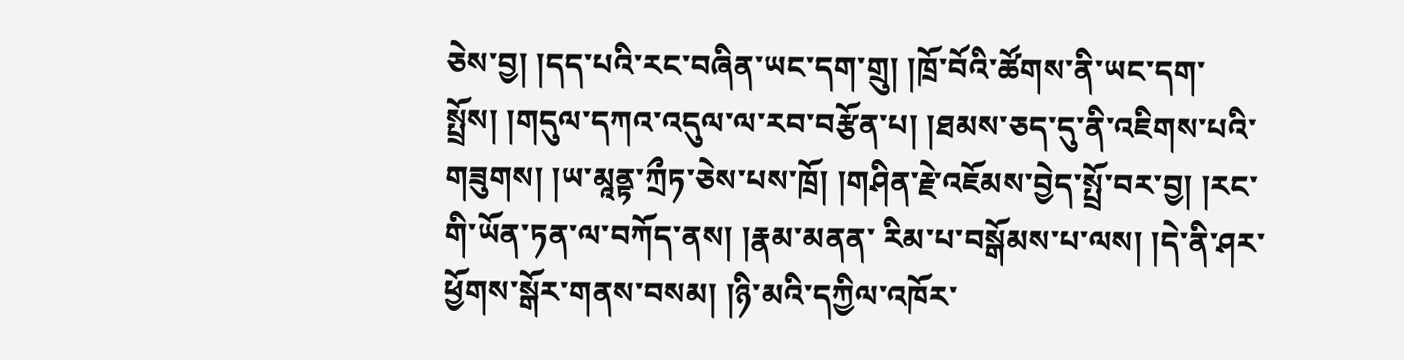ཅེས་བྱ། །དད་པའི་རང་བཞིན་ཡང་དག་གྲུ། །ཁྲོ་བོའི་ཚོགས་ནི་ཡང་དག་སྤྲོས། །གདུལ་དཀའ་འདུལ་ལ་རབ་བརྩོན་པ། །ཐམས་ཅད་དུ་ནི་འཇིགས་པའི་གཟུགས། །ཡ་མཱནྟ་ཀྲྀཏ་ཅེས་པས་ཁྲོ། །གཤིན་རྗེ་འཇོམས་བྱེད་སྤྲོ་བར་བྱ། །རང་གི་ཡོན་ཏན་ལ་བཀོད་ནས། །རྣམ་མནན་ རིམ་པ་བསྒོམས་པ་ལས། །དེ་ནི་ཤར་ཕྱོགས་སྒོར་གནས་བསམ། །ཉི་མའི་དཀྱིལ་འཁོར་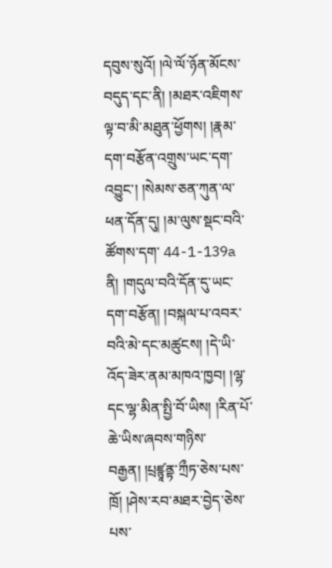དབུས་སུའོ། །ལེ་ལོ་ཉོན་མོངས་བདུད་དང་ནི། །མཐར་འཇིགས་ལྟ་བ་མི་མཐུན་ཕྱོགས། །རྣམ་དག་བརྩོན་འགྲུས་ཡང་དག་འབྱུང་། །སེམས་ཅན་ཀུན་ལ་ཕན་དོན་དུ། །མ་ལུས་སྡང་བའི་ཚོགས་དག་ 44-1-139a ནི། །གདུལ་བའི་དོན་དུ་ཡང་དག་བརྩོན། །བསྐལ་པ་འབར་བའི་མེ་དང་མཚུངས། །དེ་ཡི་འོད་ཟེར་ནམ་མཁའ་ཁྱབ། །ལྷ་དང་ལྷ་མིན་སྤྱི་བོ་ཡིས། །རིན་པོ་ཆེ་ཡིས་ཞབས་གཉིས་བརྒྱན། །པྲཛྙཱནྟ་ཀྲྀཏ་ཅེས་པས་ཁྲོ། །ཤེས་རབ་མཐར་བྱེད་ཅེས་པས་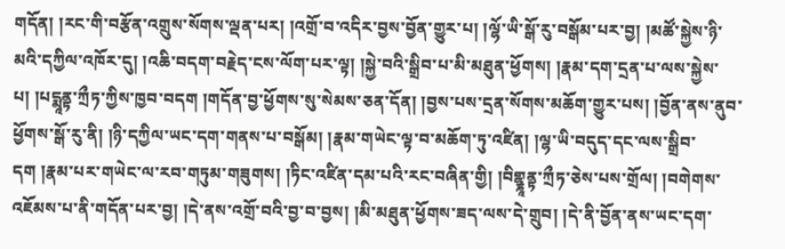གདོན། །རང་གི་བརྩོན་འགྲུས་སོགས་ལྡན་པར། །འགྲོ་བ་འདིར་བྱས་བྱོན་གྱུར་པ། །ལྷོ་ཡི་སྒོ་རུ་བསྒོམ་པར་བྱ། །མཚོ་སྐྱེས་ཉི་མའི་དཀྱིལ་འཁོར་དུ། །འཆི་བདག་བརྗེད་ངས་ལོག་པར་ལྟ། །སྐྱེ་བའི་སྒྲིབ་པ་མི་མཐུན་ཕྱོགས། །རྣམ་དག་དྲན་པ་ལས་སྐྱེས་པ། །པདྨཱནྟ་ཀྲྀཏ་ཀྱིས་ཁྱབ་བདག །གདོན་བྱ་ཕྱོགས་སུ་སེམས་ཅན་དོན། །བྱས་པས་དྲན་སོགས་མཆོག་གྱུར་པས། །བྱོན་ནས་ནུབ་ཕྱོགས་སྒོ་རུ་ནི། །ཉི་དཀྱིལ་ཡང་དག་གནས་པ་བསྒོམ། །རྣམ་གཡེང་ལྟ་བ་མཆོག་ཏུ་འཛིན། །ལྷ་ཡི་བདུད་དང་ལས་སྒྲིབ་དག །རྣམ་པར་གཡེང་ལ་རབ་གཏུམ་གཟུགས། །ཏིང་འཛིན་དམ་པའི་རང་བཞིན་གྱི། །བིགྷྣཱནྟ་ཀྲྀཏ་ཅེས་པས་གྲོལ། །བགེགས་འཇོམས་པ་ནི་གདོན་པར་བྱ། །དེ་ནས་འགྲོ་བའི་བྱ་བ་བྱས། །མི་མཐུན་ཕྱོགས་ཟད་ལས་དེ་གྲུབ། །དེ་ནི་བྱོན་ནས་ཡང་དག་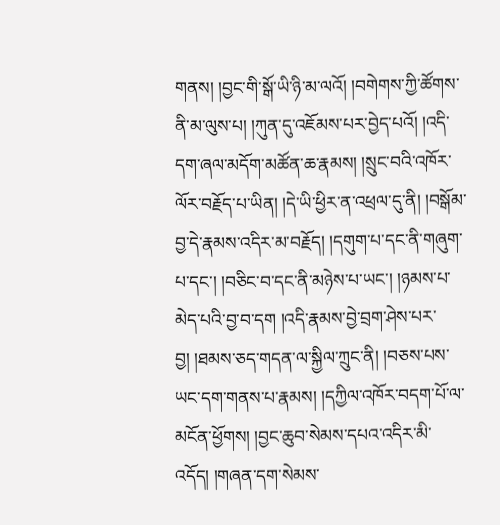གནས། །བྱང་གི་སྒོ་ཡི་ཉི་མ་ལའོ། །བགེགས་ཀྱི་ཚོགས་ནི་མ་ལུས་པ། །ཀུན་དུ་འཇོམས་པར་བྱེད་པའོ། །འདི་དག་ཞལ་མདོག་མཚོན་ཆ་རྣམས། །སྲུང་བའི་འཁོར་ལོར་བརྗོད་པ་ཡིན། །དེ་ཡི་ཕྱིར་ན་འཕྲལ་དུ་ནི། །བསྒོམ་བྱ་དེ་རྣམས་འདིར་མ་བརྗོད། །དགུག་པ་དང་ནི་གཞུག་པ་དང་། །བཅིང་བ་དང་ནི་མཉེས་པ་ཡང་། །ཉམས་པ་མེད་པའི་བྱ་བ་དག །འདི་རྣམས་བྱེ་བྲག་ཤེས་པར་བྱ། །ཐམས་ཅད་གདན་ལ་སྐྱིལ་ཀྲུང་ནི། །བཅས་པས་ཡང་དག་གནས་པ་རྣམས། །དཀྱིལ་འཁོར་བདག་པོ་ལ་མངོན་ཕྱོགས། །བྱང་ཆུབ་སེམས་དཔའ་འདིར་མི་འདོད། །གཞན་དག་སེམས་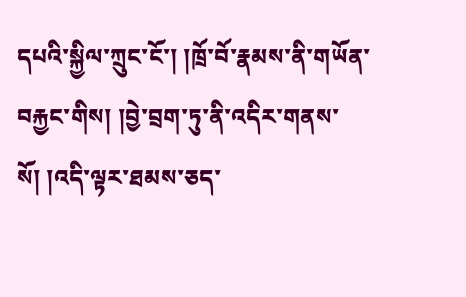དཔའི་སྐྱིལ་ཀྲུང་ངོ་། །ཁྲོ་བོ་རྣམས་ནི་གཡོན་བརྐྱང་གིས། །བྱེ་བྲག་ཏུ་ནི་འདིར་གནས་སོ། །འདི་ལྟར་ཐམས་ཅད་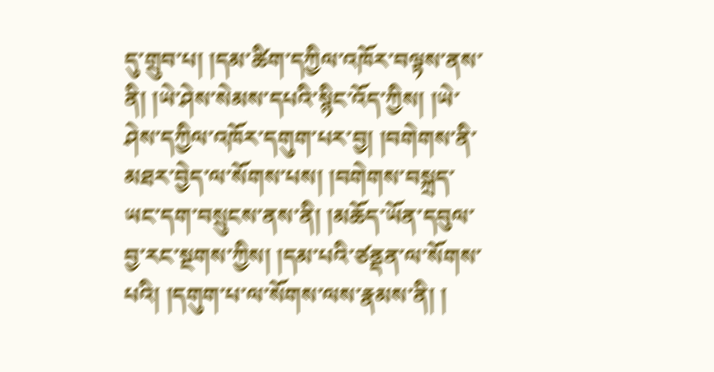དུ་གྲུབ་པ། །དམ་ཚིག་དཀྱིལ་འཁོར་བལྟས་ནས་ནི། །ཡེ་ཤེས་སེམས་དཔའི་སྙིང་འོད་ཀྱིས། །ཡེ་ཤེས་དཀྱིལ་འཁོར་དགུག་པར་བྱ། །བགེགས་ནི་མཐར་བྱེད་ལ་སོགས་པས། །བགེགས་བསྐྲད་ཡང་དག་བསྲུངས་ནས་ནི། །མཆོད་ཡོན་དབུལ་བྱ་རང་སྔགས་ཀྱིས། །དམ་པའི་ཙནྡན་ལ་སོགས་པའི། །དགུག་པ་ལ་སོགས་ལས་རྣམས་ནི། །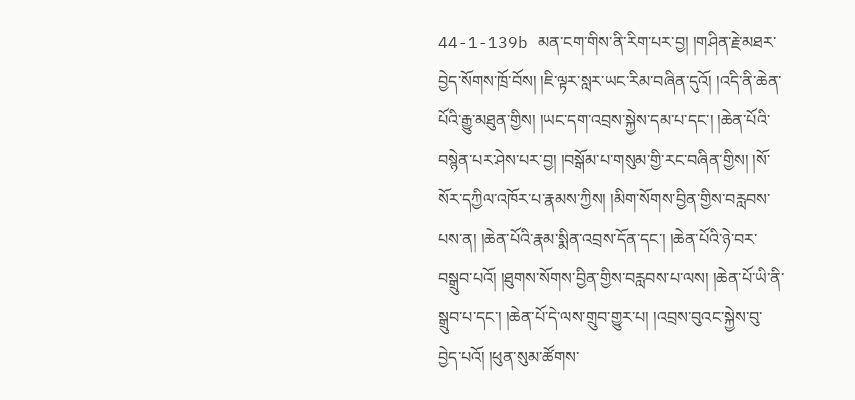44-1-139b མན་ངག་གིས་ནི་རིག་པར་བྱ། །གཤིན་རྗེ་མཐར་བྱེད་སོགས་ཁྲོ་བོས། །ཇི་ལྟར་སླར་ཡང་རིམ་བཞིན་དུའོ། །འདི་ནི་ཆེན་པོའི་རྒྱུ་མཐུན་གྱིས། །ཡང་དག་འབྲས་སྐྱེས་དམ་པ་དང་། །ཆེན་པོའི་བསྙེན་པར་ཤེས་པར་བྱ། །བསྒོམ་པ་གསུམ་གྱི་རང་བཞིན་གྱིས། །སོ་སོར་དཀྱིལ་འཁོར་པ་རྣམས་ཀྱིས། །མིག་སོགས་བྱིན་གྱིས་བརླབས་པས་ན། །ཆེན་པོའི་རྣམ་སྨིན་འབྲས་དོན་དང་། །ཆེན་པོའི་ཉེ་བར་བསྒྲུབ་པའོ། །ཐུགས་སོགས་བྱིན་གྱིས་བརླབས་པ་ལས། །ཆེན་པོ་ཡི་ནི་སྒྲུབ་པ་དང་། །ཆེན་པོ་དེ་ལས་གྲུབ་གྱུར་པ། །འབྲས་བུའང་སྐྱེས་བུ་བྱེད་པའོ། །ཕུན་སུམ་ཚོགས་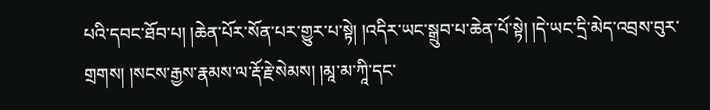པའི་དབང་ཐོབ་པ། །ཆེན་པོར་སོན་པར་གྱུར་པ་སྟེ། །འདིར་ཡང་སྒྲུབ་པ་ཆེན་པོ་སྟེ། །དེ་ཡང་དྲི་མེད་འབྲས་བུར་གྲགས། །སངས་རྒྱས་རྣམས་ལ་རྡོ་རྗེ་སེམས། །མཱ་མ་ཀཱི་དང་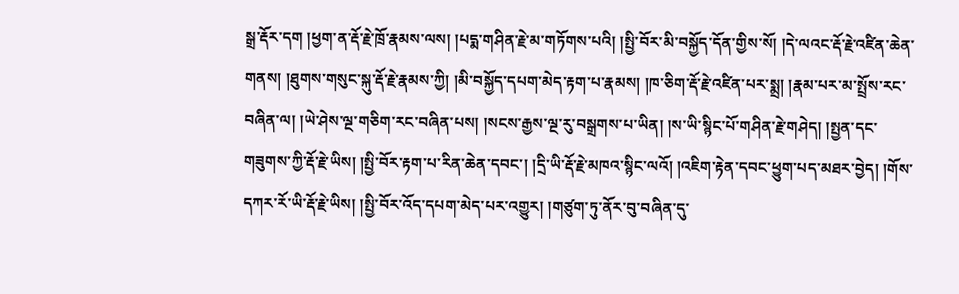སྒྲ་རྡོར་དག །ཕྱག་ན་རྡོ་རྗེ་ཁྲོ་རྣམས་ལས། །པདྨ་གཤིན་རྗེ་མ་གཏོགས་པའི། །སྤྱི་བོར་མི་བསྐྱོད་དོན་གྱིས་སོ། །དེ་ལའང་རྡོ་རྗེ་འཛིན་ཆེན་གནས། །ཐུགས་གསུང་སྐུ་རྡོ་རྗེ་རྣམས་ཀྱི། །མི་བསྐྱོད་དཔག་མེད་རྟག་པ་རྣམས། །ཁ་ཅིག་རྡོ་རྗེ་འཛིན་པར་སྨྲ། །རྣམ་པར་མ་སྤྲོས་རང་བཞིན་ལ། །ཡེ་ཤེས་ལྔ་གཅིག་རང་བཞིན་པས། །སངས་རྒྱས་ལྔ་རུ་བསྒྲགས་པ་ཡིན། །ས་ཡི་སྙིང་པོ་གཤིན་རྗེ་གཤེད། །སྤྱན་དང་གཟུགས་ཀྱི་རྡོ་རྗེ་ཡིས། །སྤྱི་བོར་རྟག་པ་རིན་ཆེན་དབང་། །དྲི་ཡི་རྡོ་རྗེ་མཁའ་སྙིང་ལའོ། །འཇིག་རྟེན་དབང་ཕྱུག་པད་མཐར་བྱེད། །གོས་དཀར་རོ་ཡི་རྡོ་རྗེ་ཡིས། །སྤྱི་བོར་འོད་དཔག་མེད་པར་འགྱུར། །གཙུག་ཏུ་ནོར་བུ་བཞིན་དུ་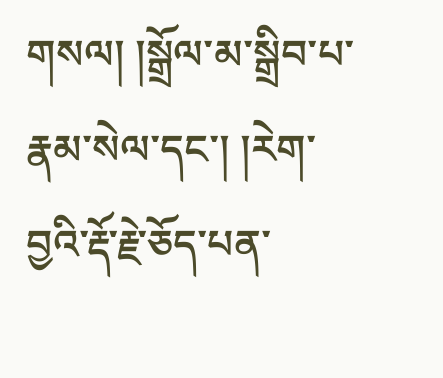གསལ། །སྒྲོལ་མ་སྒྲིབ་པ་རྣམ་སེལ་དང་། །རེག་བྱའི་རྡོ་རྗེ་ཅོད་པན་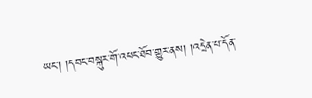ཡང་། །དབང་བསྐུར་གོ་འཕང་ཐོབ་གྱུར་ནས། །འདྲེན་པ་དོན་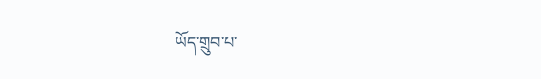ཡོད་གྲུབ་པ་